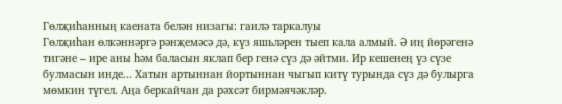Гөлҗиһанның каената белән низагы: гаилә таркалуы
Гөлҗиһан өлкәннәргә рәнҗемәсә дә, күз яшьләрен тыеп кала алмый. Ә иң йөрәгенә тигәне – ире аны һәм баласын яклап бер генә сүз дә әйтми. Ир кешенең үз сүзе булмасын инде... Хатын артыннан йортыннан чыгып китү турында сүз дә булырга мөмкин түгел. Аңа беркайчан да рәхсәт бирмәячәкләр.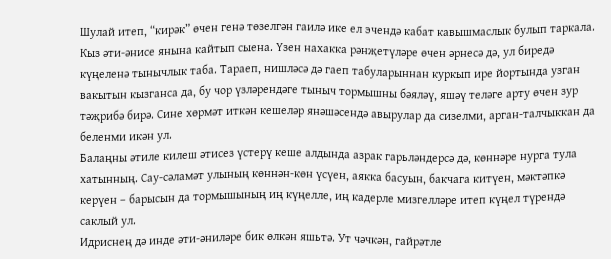Шулай итеп, “кирәк” өчен генә төзелгән гаилә ике ел эчендә кабат кавышмаслык булып таркала. Кыз әти-әнисе янына кайтып сыена. Үзен нахакка рәнҗетүләре өчен әрнесә дә, ул биредә күңеленә тынычлык таба. Тараеп, нишләсә дә гаеп табуларыннан куркып ире йортында узган вакытын кызганса да, бу чор үзләрендәге тыныч тормышны бәяләү, яшәү теләге арту өчен зур тәҗрибә бирә. Сине хөрмәт иткән кешеләр янәшәсендә авырулар да сизелми, арган-талчыккан да беленми икән ул.
Балаңны әтиле килеш әтисез үстерү кеше алдында азрак гарьләндерсә дә, көннәре нурга тула хатынның. Сау-сәламәт улының көннән-көн үсүен, аякка басуын, бакчага китүен, мәктәпкә керүен – барысын да тормышының иң күңелле, иң кадерле мизгелләре итеп күңел түрендә саклый ул.
Идриснең дә инде әти-әниләре бик өлкән яшьтә. Ут чәчкән, гайрәтле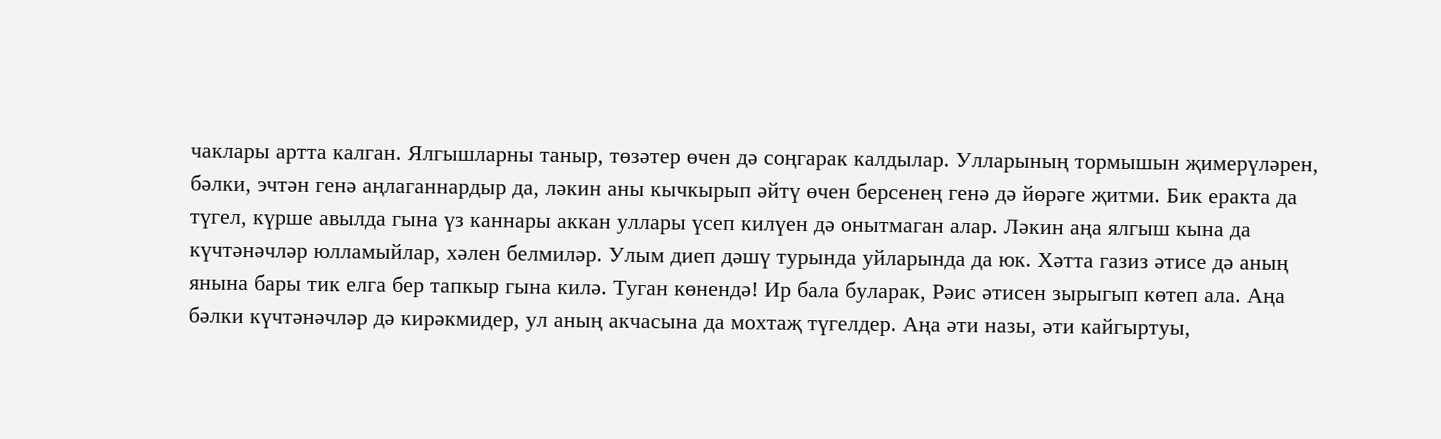чаклары артта калган. Ялгышларны таныр, төзәтер өчен дә соңгарак калдылар. Улларының тормышын җимерүләрен, бәлки, эчтән генә аңлаганнардыр да, ләкин аны кычкырып әйтү өчен берсенең генә дә йөрәге җитми. Бик еракта да түгел, күрше авылда гына үз каннары аккан уллары үсеп килүен дә онытмаган алар. Ләкин аңа ялгыш кына да күчтәнәчләр юлламыйлар, хәлен белмиләр. Улым диеп дәшү турында уйларында да юк. Хәтта газиз әтисе дә аның янына бары тик елга бер тапкыр гына килә. Туган көнендә! Ир бала буларак, Рәис әтисен зырыгып көтеп ала. Аңа бәлки күчтәнәчләр дә кирәкмидер, ул аның акчасына да мохтаҗ түгелдер. Аңа әти назы, әти кайгыртуы,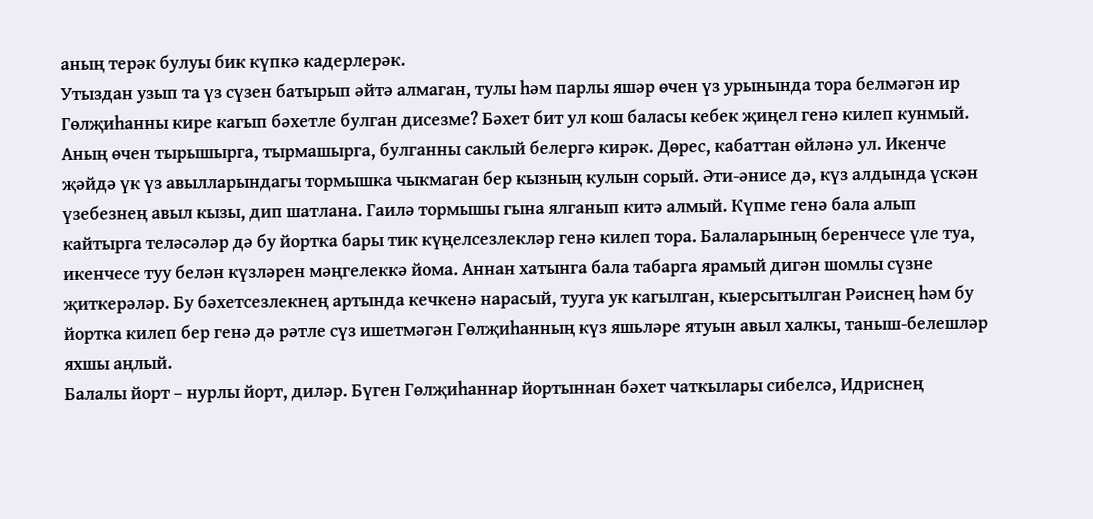аның терәк булуы бик күпкә кадерлерәк.
Утыздан узып та үз сүзен батырып әйтә алмаган, тулы һәм парлы яшәр өчен үз урынында тора белмәгән ир Гөлҗиһанны кире кагып бәхетле булган дисезме? Бәхет бит ул кош баласы кебек җиңел генә килеп кунмый. Аның өчен тырышырга, тырмашырга, булганны саклый белергә кирәк. Дөрес, кабаттан өйләнә ул. Икенче җәйдә үк үз авылларындагы тормышка чыкмаган бер кызның кулын сорый. Әти-әнисе дә, күз алдында үскән үзебезнең авыл кызы, дип шатлана. Гаилә тормышы гына ялганып китә алмый. Күпме генә бала алып кайтырга теләсәләр дә бу йортка бары тик күңелсезлекләр генә килеп тора. Балаларының беренчесе үле туа, икенчесе туу белән күзләрен мәңгелеккә йома. Аннан хатынга бала табарга ярамый дигән шомлы сүзне җиткерәләр. Бу бәхетсезлекнең артында кечкенә нарасый, тууга ук кагылган, кыерсытылган Рәиснең һәм бу йортка килеп бер генә дә рәтле сүз ишетмәгән Гөлҗиһанның күз яшьләре ятуын авыл халкы, таныш-белешләр яхшы аңлый.
Балалы йорт – нурлы йорт, диләр. Бүген Гөлҗиһаннар йортыннан бәхет чаткылары сибелсә, Идриснең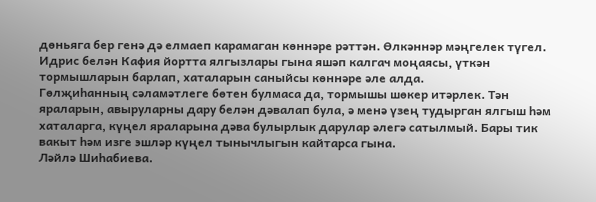дөньяга бер генә дә елмаеп карамаган көннәре рәттән. Өлкәннәр мәңгелек түгел. Идрис белән Кафия йортта ялгызлары гына яшәп калгач моңаясы, үткән тормышларын барлап, хаталарын саныйсы көннәре әле алда.
Гөлҗиһанның сәламәтлеге бөтен булмаса да, тормышы шөкер итәрлек. Тән яраларын, авыруларны дару белән дәвалап була, ә менә үзең тудырган ялгыш һәм хаталарга, күңел яраларына дәва булырлык дарулар әлегә сатылмый. Бары тик вакыт һәм изге эшләр күңел тынычлыгын кайтарса гына.
Ләйлә Шиһабиева.